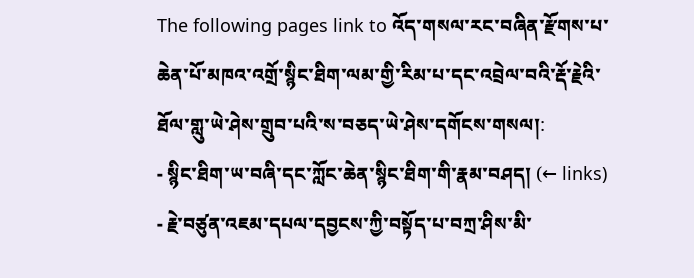The following pages link to འོད་གསལ་རང་བཞིན་རྫོགས་པ་ཆེན་པོ་མཁའ་འགྲོ་སྙིང་ཐིག་ལམ་གྱི་རིམ་པ་དང་འབྲེལ་བའི་རྡོ་རྗེའི་ཐོལ་གླུ་ཡེ་ཤེས་གྲུབ་པའི་ས་བཅད་ཡེ་ཤེས་དགོངས་གསལ།:
- སྙིང་ཐིག་ཡ་བཞི་དང་ཀློང་ཆེན་སྙིང་ཐིག་གི་རྣམ་བཤད། (← links)
- རྗེ་བཙུན་འཇམ་དཔལ་དབྱངས་ཀྱི་བསྟོད་པ་བཀྲ་ཤིས་མི་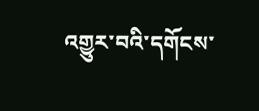འགྱུར་བའི་དགོངས་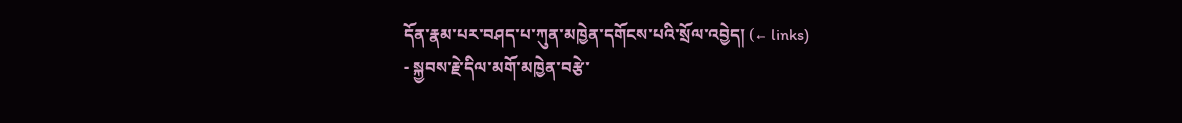དོན་རྣམ་པར་བཤད་པ་ཀུན་མཁྱེན་དགོངས་པའི་སྲོལ་འབྱེད། (← links)
- སྐྱབས་རྗེ་དིལ་མགོ་མཁྱེན་བརྩེ་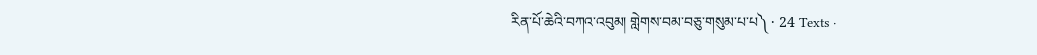རིན་པོ་ཆེའི་བཀའ་འབུམ། གླེགས་བམ་བཅུ་གསུམ་པ་པ༽ · 24 Texts ·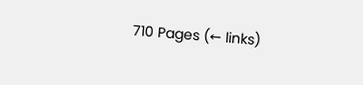710 Pages (← links)